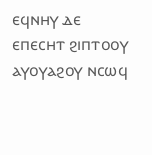ⲉϥⲛⲏⲩ ⲇⲉ ⲉⲡⲉⲥⲏⲧ ϩⲓⲡⲧⲟⲟⲩ ⲁⲩⲟⲩⲁϩⲟⲩ ⲛⲥⲱϥ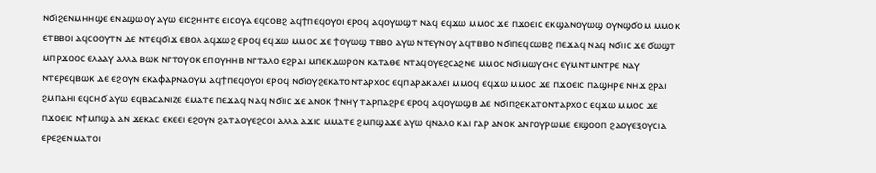ⲛϭⲓϩⲉⲛⲙⲏⲏϣⲉ ⲉⲛⲁϣⲱⲟⲩ ⲁⲩⲱ ⲉⲓⲥϩⲏⲏⲧⲉ ⲉⲓⲥⲟⲩⲁ ⲉϥⲥⲟⲃϩ ⲁϥϯⲡⲉϥⲟⲩⲟⲓ ⲉⲣⲟϥ ⲁϥⲟⲩⲱϣⲧ ⲛⲁϥ ⲉϥϫⲱ ⲙⲙⲟⲥ ϫⲉ ⲡϫⲟⲉⲓⲥ ⲉⲕϣⲁⲛⲟⲩⲱϣ ⲟⲩⲛϣϭⲟⲙ ⲙⲙⲟⲕ ⲉⲧⲃⲃⲟⲓ ⲁϥⲥⲟⲟⲩⲧⲛ ⲇⲉ ⲛⲧⲉϥϭⲓϫ ⲉⲃⲟⲗ ⲁϥϫⲱϩ ⲉⲣⲟϥ ⲉϥϫⲱ ⲙⲙⲟⲥ ϫⲉ ϯⲟⲩⲱϣ ⲧⲃⲃⲟ ⲁⲩⲱ ⲛⲧⲉⲩⲛⲟⲩ ⲁϥⲧⲃⲃⲟ ⲛϭⲓⲡⲉϥⲥⲱⲃϩ ⲡⲉϫⲁϥ ⲛⲁϥ ⲛϭⲓⲓⲥ ϫⲉ ϭⲱϣⲧ ⲙⲡⲣϫⲟⲟⲥ ⲉⲗⲁⲁⲩ ⲁⲗⲗⲁ ⲃⲱⲕ ⲛⲅⲧⲟⲩⲟⲕ ⲉⲡⲟⲩⲏⲏⲃ ⲛⲅⲧⲁⲗⲟ ⲉϩⲣⲁⲓ ⲙⲡⲉⲕⲇⲱⲣⲟⲛ ⲕⲁⲧⲁⲑⲉ ⲛⲧⲁϥⲟⲩⲉϩⲥⲁϩⲛⲉ ⲙⲙⲟⲥ ⲛϭⲓⲙⲱⲩⲥⲏⲥ ⲉⲩⲙⲛⲧⲙⲛⲧⲣⲉ ⲛⲁⲩ ⲛⲧⲉⲣⲉϥⲃⲱⲕ ⲇⲉ ⲉϩⲟⲩⲛ ⲉⲕⲁⲫⲁⲣⲛⲁⲟⲩⲙ ⲁϥϯⲡⲉϥⲟⲩⲟⲓ ⲉⲣⲟϥ ⲛϭⲓⲟⲩϩⲉⲕⲁⲧⲟⲛⲧⲁⲣⲭⲟⲥ ⲉϥⲡⲁⲣⲁⲕⲁⲗⲉⲓ ⲙⲙⲟϥ ⲉϥϫⲱ ⲙⲙⲟⲥ ϫⲉ ⲡϫⲟⲉⲓⲥ ⲡⲁϣⲏⲣⲉ ⲛⲏϫ ϩⲣⲁⲓ ϩⲙⲡⲁⲏⲓ ⲉϥⲥⲏϭ ⲁⲩⲱ ⲉϥⲃⲁⲥⲁⲛⲓⲍⲉ ⲉⲙⲁⲧⲉ ⲡⲉϫⲁϥ ⲛⲁϥ ⲛϭⲓⲓⲥ ϫⲉ ⲁⲛⲟⲕ ϯⲛⲏⲩ ⲧⲁⲣⲡⲁϩⲣⲉ ⲉⲣⲟϥ ⲁϥⲟⲩⲱϣⲃ ⲇⲉ ⲛϭⲓⲡϩⲉⲕⲁⲧⲟⲛⲧⲁⲣⲭⲟⲥ ⲉϥϫⲱ ⲙⲙⲟⲥ ϫⲉ ⲡϫⲟⲉⲓⲥ ⲛϯⲙⲡϣⲁ ⲁⲛ ϫⲉⲕⲁⲥ ⲉⲕⲉⲉⲓ ⲉϩⲟⲩⲛ ϩⲁⲧⲁⲟⲩⲉϩⲥⲟⲓ ⲁⲗⲗⲁ ⲁϫⲓⲥ ⲙⲙⲁⲧⲉ ϩⲙⲡϣⲁϫⲉ ⲁⲩⲱ ϥⲛⲁⲗⲟ ⲕⲁⲓ ⲅⲁⲣ ⲁⲛⲟⲕ ⲁⲛⲅⲟⲩⲣⲱⲙⲉ ⲉⲓϣⲟⲟⲡ ϩⲁⲟⲩⲉⲝⲟⲩⲥⲓⲁ ⲉⲣⲉϩⲉⲛⲙⲁⲧⲟⲓ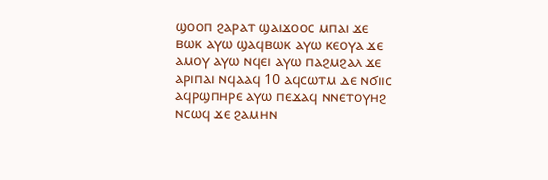ϣⲟⲟⲡ ϩⲁⲣⲁⲧ ϣⲁⲓϫⲟⲟⲥ ⲙⲡⲁⲓ ϫⲉ ⲃⲱⲕ ⲁⲩⲱ ϣⲁϥⲃⲱⲕ ⲁⲩⲱ ⲕⲉⲟⲩⲁ ϫⲉ ⲁⲙⲟⲩ ⲁⲩⲱ ⲛϥⲉⲓ ⲁⲩⲱ ⲡⲁϩⲙϩⲁⲗ ϫⲉ ⲁⲣⲓⲡⲁⲓ ⲛϥⲁⲁϥ 10 ⲁϥⲥⲱⲧⲙ ⲇⲉ ⲛϭⲓⲓⲥ ⲁϥⲣϣⲡⲏⲣⲉ ⲁⲩⲱ ⲡⲉϫⲁϥ ⲛⲛⲉⲧⲟⲩⲏϩ ⲛⲥⲱϥ ϫⲉ ϩⲁⲙⲏⲛ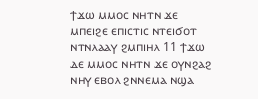ϯϫⲱ ⲙⲙⲟⲥ ⲛⲏⲧⲛ ϫⲉ ⲙⲡⲉⲓϩⲉ ⲉⲡⲓⲥⲧⲓⲥ ⲛⲧⲉⲓϭⲟⲧ ⲛⲧⲛⲗⲁⲁⲩ ϩⲙⲡⲓⲏⲗ 11 ϯϫⲱ ⲇⲉ ⲙⲙⲟⲥ ⲛⲏⲧⲛ ϫⲉ ⲟⲩⲛϩⲁϩ ⲛⲏⲩ ⲉⲃⲟⲗ ϩⲛⲛⲉⲙⲁ ⲛϣⲁ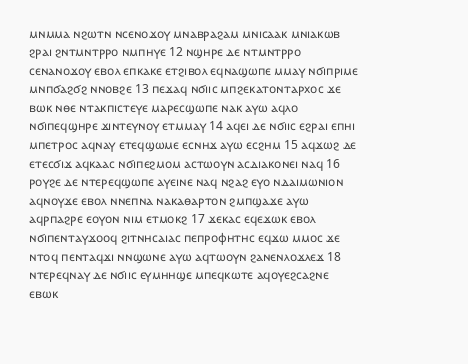ⲙⲛⲙⲙⲁ ⲛϩⲱⲧⲛ ⲛⲥⲉⲛⲟϫⲟⲩ ⲙⲛⲁⲃⲣⲁϩⲁⲙ ⲙⲛⲓⲥⲁⲁⲕ ⲙⲛⲓⲁⲕⲱⲃ ϩⲣⲁⲓ ϩⲛⲧⲙⲛⲧⲣⲣⲟ ⲛⲙⲡⲏⲩⲉ 12 ⲛϣⲏⲣⲉ ⲇⲉ ⲛⲧⲙⲛⲧⲣⲣⲟ ⲥⲉⲛⲁⲛⲟϫⲟⲩ ⲉⲃⲟⲗ ⲉⲡⲕⲁⲕⲉ ⲉⲧϩⲓⲃⲟⲗ ⲉϥⲛⲁϣⲱⲡⲉ ⲙⲙⲁⲩ ⲛϭⲓⲡⲣⲓⲙⲉ ⲙⲛⲡϭⲁϩϭϩ ⲛⲛⲟⲃϩⲉ 13 ⲡⲉϫⲁϥ ⲛϭⲓⲓⲥ ⲙⲡϩⲉⲕⲁⲧⲟⲛⲧⲁⲣⲭⲟⲥ ϫⲉ ⲃⲱⲕ ⲛⲑⲉ ⲛⲧⲁⲕⲡⲓⲥⲧⲉⲩⲉ ⲙⲁⲣⲉⲥϣⲱⲡⲉ ⲛⲁⲕ ⲁⲩⲱ ⲁϥⲗⲟ ⲛϭⲓⲡⲉϥϣⲏⲣⲉ ϫⲓⲛⲧⲉⲩⲛⲟⲩ ⲉⲧⲙⲙⲁⲩ 14 ⲁϥⲉⲓ ⲇⲉ ⲛϭⲓⲓⲥ ⲉϩⲣⲁⲓ ⲉⲡⲏⲓ ⲙⲡⲉⲧⲣⲟⲥ ⲁϥⲛⲁⲩ ⲉⲧⲉϥϣⲱⲙⲉ ⲉⲥⲛⲏϫ ⲁⲩⲱ ⲉⲥϩⲏⲙ 15 ⲁϥϫⲱϩ ⲇⲉ ⲉⲧⲉⲥϭⲓϫ ⲁϥⲕⲁⲁⲥ ⲛϭⲓⲡⲉϩⲙⲟⲙ ⲁⲥⲧⲱⲟⲩⲛ ⲁⲥⲇⲓⲁⲕⲟⲛⲉⲓ ⲛⲁϥ 16 ⲣⲟⲩϩⲉ ⲇⲉ ⲛⲧⲉⲣⲉϥϣⲱⲡⲉ ⲁⲩⲉⲓⲛⲉ ⲛⲁϥ ⲛϩⲁϩ ⲉⲩⲟ ⲛⲇⲁⲓⲙⲱⲛⲓⲟⲛ ⲁϥⲛⲟⲩϫⲉ ⲉⲃⲟⲗ ⲛⲛⲉⲡⲛⲁ ⲛⲁⲕⲁⲑⲁⲣⲧⲟⲛ ϩⲙⲡϣⲁϫⲉ ⲁⲩⲱ ⲁϥⲣⲡⲁϩⲣⲉ ⲉⲟⲩⲟⲛ ⲛⲓⲙ ⲉⲧⲙⲟⲕϩ 17 ϫⲉⲕⲁⲥ ⲉϥⲉϫⲱⲕ ⲉⲃⲟⲗ ⲛϭⲓⲡⲉⲛⲧⲁⲩϫⲟⲟϥ ϩⲓⲧⲛⲏⲥⲁⲓⲁⲥ ⲡⲉⲡⲣⲟⲫⲏⲧⲏⲥ ⲉϥϫⲱ ⲙⲙⲟⲥ ϫⲉ ⲛⲧⲟϥ ⲡⲉⲛⲧⲁϥϫⲓ ⲛⲛϣⲱⲛⲉ ⲁⲩⲱ ⲁϥⲧⲱⲟⲩⲛ ϩⲁⲛⲉⲛⲗⲟϫⲗⲉϫ 18 ⲛⲧⲉⲣⲉϥⲛⲁⲩ ⲇⲉ ⲛϭⲓⲓⲥ ⲉⲩⲙⲏⲏϣⲉ ⲙⲡⲉϥⲕⲱⲧⲉ ⲁϥⲟⲩⲉϩⲥⲁϩⲛⲉ ⲉⲃⲱⲕ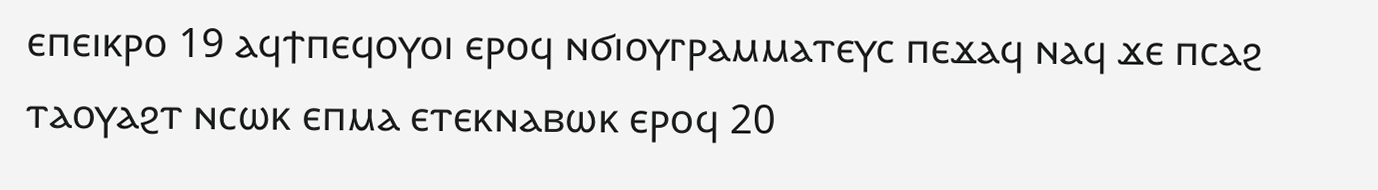ⲉⲡⲉⲓⲕⲣⲟ 19 ⲁϥϯⲡⲉϥⲟⲩⲟⲓ ⲉⲣⲟϥ ⲛϭⲓⲟⲩⲅⲣⲁⲙⲙⲁⲧⲉⲩⲥ ⲡⲉϫⲁϥ ⲛⲁϥ ϫⲉ ⲡⲥⲁϩ ⲧⲁⲟⲩⲁϩⲧ ⲛⲥⲱⲕ ⲉⲡⲙⲁ ⲉⲧⲉⲕⲛⲁⲃⲱⲕ ⲉⲣⲟϥ 20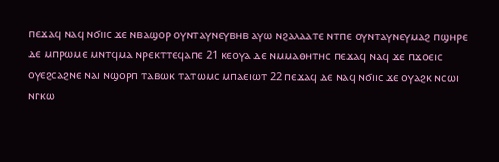ⲡⲉϫⲁϥ ⲛⲁϥ ⲛϭⲓⲓⲥ ϫⲉ ⲛⲃⲁϣⲟⲣ ⲟⲩⲛⲧⲁⲩⲛⲉⲩⲃⲏⲃ ⲁⲩⲱ ⲛϩⲁⲗⲁⲁⲧⲉ ⲛⲧⲡⲉ ⲟⲩⲛⲧⲁⲩⲛⲉⲩⲙⲁϩ ⲡϣⲏⲣⲉ ⲇⲉ ⲙⲡⲣⲱⲙⲉ ⲙⲛⲧϥⲙⲁ ⲛⲣⲉⲕⲧⲧⲉϥⲁⲡⲉ 21 ⲕⲉⲟⲩⲁ ⲇⲉ ⲛⲙⲙⲁⲑⲏⲧⲏⲥ ⲡⲉϫⲁϥ ⲛⲁϥ ϫⲉ ⲡϫⲟⲉⲓⲥ ⲟⲩⲉϩⲥⲁϩⲛⲉ ⲛⲁⲓ ⲛϣⲟⲣⲡ ⲧⲁⲃⲱⲕ ⲧⲁⲧⲱⲙⲥ ⲙⲡⲁⲉⲓⲱⲧ 22 ⲡⲉϫⲁϥ ⲇⲉ ⲛⲁϥ ⲛϭⲓⲓⲥ ϫⲉ ⲟⲩⲁϩⲕ ⲛⲥⲱⲓ ⲛⲅⲕⲱ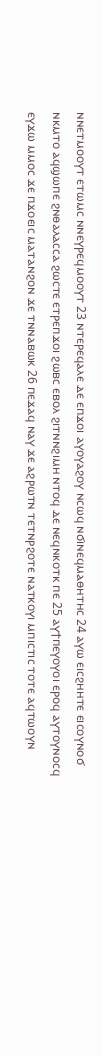ⲛⲛⲉⲧⲙⲟⲟⲩⲧ ⲉⲧⲱⲙⲥ ⲛⲛⲉⲩⲣⲉϥⲙⲟⲟⲩⲧ 23 ⲛⲧⲉⲣⲉϥⲁⲗⲉ ⲇⲉ ⲉⲡϫⲟⲓ ⲁⲩⲟⲩⲁϩⲟⲩ ⲛⲥⲱϥ ⲛϭⲓⲛⲉϥⲙⲁⲑⲏⲧⲏⲥ 24 ⲁⲩⲱ ⲉⲓⲥϩⲏⲏⲧⲉ ⲉⲓⲥⲟⲩⲛⲟϭ ⲛⲕⲙⲧⲟ ⲁϥϣⲱⲡⲉ ϩⲛⲑⲁⲗⲁⲥⲥⲁ ϩⲱⲥⲧⲉ ⲉⲧⲣⲉⲡϫⲟⲓ ϩⲱⲃⲥ ⲉⲃⲟⲗ ϩⲓⲧⲛⲛϩⲓⲙⲏ ⲛⲧⲟϥ ⲇⲉ ⲛⲉϥⲛⲕⲟⲧⲕ ⲡⲉ 25 ⲁⲩϯⲡⲉⲩⲟⲩⲟⲓ ⲉⲣⲟϥ ⲁⲩⲧⲟⲩⲛⲟⲥϥ ⲉⲩϫⲱ ⲙⲙⲟⲥ ϫⲉ ⲡϫⲟⲉⲓⲥ ⲙⲁⲧⲁⲛϩⲟⲛ ϫⲉ ⲧⲛⲛⲁⲃⲱⲕ 26 ⲡⲉϫⲁϥ ⲛⲁⲩ ϫⲉ ⲁϩⲣⲱⲧⲛ ⲧⲉⲧⲛⲣϩⲟⲧⲉ ⲛⲁⲧⲕⲟⲩⲓ ⲙⲡⲓⲥⲧⲓⲥ ⲧⲟⲧⲉ ⲁϥⲧⲱⲟⲩⲛ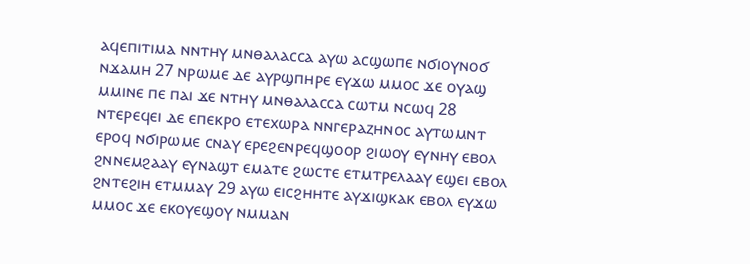ⲁϥⲉⲡⲓⲧⲓⲙⲁ ⲛⲛⲧⲏⲩ ⲙⲛⲑⲁⲗⲁⲥⲥⲁ ⲁⲩⲱ ⲁⲥϣⲱⲡⲉ ⲛϭⲓⲟⲩⲛⲟϭ ⲛϫⲁⲙⲏ 27 ⲛⲣⲱⲙⲉ ⲇⲉ ⲁⲩⲣϣⲡⲏⲣⲉ ⲉⲩϫⲱ ⲙⲙⲟⲥ ϫⲉ ⲟⲩⲁϣ ⲙⲙⲓⲛⲉ ⲡⲉ ⲡⲁⲓ ϫⲉ ⲛⲧⲏⲩ ⲙⲛⲑⲁⲗⲁⲥⲥⲁ ⲥⲱⲧⲙ ⲛⲥⲱϥ 28 ⲛⲧⲉⲣⲉϥⲉⲓ ⲇⲉ ⲉⲡⲉⲕⲣⲟ ⲉⲧⲉⲭⲱⲣⲁ ⲛⲛⲅⲉⲣⲁⲍⲏⲛⲟⲥ ⲁⲩⲧⲱⲙⲛⲧ ⲉⲣⲟϥ ⲛϭⲓⲣⲱⲙⲉ ⲥⲛⲁⲩ ⲉⲣⲉϩⲉⲛⲣⲉϥϣⲟⲟⲣ ϩⲓⲱⲟⲩ ⲉⲩⲛⲏⲩ ⲉⲃⲟⲗ ϩⲛⲛⲉⲙϩⲁⲁⲩ ⲉⲩⲛⲁϣⲧ ⲉⲙⲁⲧⲉ ϩⲱⲥⲧⲉ ⲉⲧⲙⲧⲣⲉⲗⲁⲁⲩ ⲉϣⲉⲓ ⲉⲃⲟⲗ ϩⲛⲧⲉϩⲓⲏ ⲉⲧⲙⲙⲁⲩ 29 ⲁⲩⲱ ⲉⲓⲥϩⲏⲏⲧⲉ ⲁⲩϫⲓϣⲕⲁⲕ ⲉⲃⲟⲗ ⲉⲩϫⲱ ⲙⲙⲟⲥ ϫⲉ ⲉⲕⲟⲩⲉϣⲟⲩ ⲛⲙⲙⲁⲛ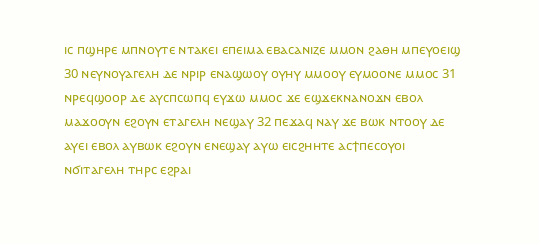ⲓⲥ ⲡϣⲏⲣⲉ ⲙⲡⲛⲟⲩⲧⲉ ⲛⲧⲁⲕⲉⲓ ⲉⲡⲉⲓⲙⲁ ⲉⲃⲁⲥⲁⲛⲓⲍⲉ ⲙⲙⲟⲛ ϩⲁⲑⲏ ⲙⲡⲉⲩⲟⲉⲓϣ 30 ⲛⲉⲩⲛⲟⲩⲁⲅⲉⲗⲏ ⲇⲉ ⲛⲣⲓⲣ ⲉⲛⲁϣⲱⲟⲩ ⲟⲩⲏⲩ ⲙⲙⲟⲟⲩ ⲉⲩⲙⲟⲟⲛⲉ ⲙⲙⲟⲥ 31 ⲛⲣⲉϥϣⲟⲟⲣ ⲇⲉ ⲁⲩⲥⲡⲥⲱⲡϥ ⲉⲩϫⲱ ⲙⲙⲟⲥ ϫⲉ ⲉϣϫⲉⲕⲛⲁⲛⲟϫⲛ ⲉⲃⲟⲗ ⲙⲁϫⲟⲟⲩⲛ ⲉϩⲟⲩⲛ ⲉⲧⲁⲅⲉⲗⲏ ⲛⲉϣⲁⲩ 32 ⲡⲉϫⲁϥ ⲛⲁⲩ ϫⲉ ⲃⲱⲕ ⲛⲧⲟⲟⲩ ⲇⲉ ⲁⲩⲉⲓ ⲉⲃⲟⲗ ⲁⲩⲃⲱⲕ ⲉϩⲟⲩⲛ ⲉⲛⲉϣⲁⲩ ⲁⲩⲱ ⲉⲓⲥϩⲏⲏⲧⲉ ⲁⲥϯⲡⲉⲥⲟⲩⲟⲓ ⲛϭⲓⲧⲁⲅⲉⲗⲏ ⲧⲏⲣⲥ ⲉϩⲣⲁⲓ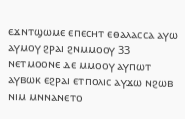ⲉϫⲛⲧϣⲱⲙⲉ ⲉⲡⲉⲥⲏⲧ ⲉⲑⲁⲗⲁⲥⲥⲁ ⲁⲩⲱ ⲁⲩⲙⲟⲩ ϩⲣⲁⲓ ϩⲛⲙⲙⲟⲟⲩ 33 ⲛⲉⲧⲙⲟⲟⲛⲉ ⲇⲉ ⲙⲙⲟⲟⲩ ⲁⲩⲡⲱⲧ ⲁⲩⲃⲱⲕ ⲉϩⲣⲁⲓ ⲉⲧⲡⲟⲗⲓⲥ ⲁⲩϫⲱ ⲛϩⲱⲃ ⲛⲓⲙ ⲙⲛⲛⲁⲛⲉⲧⲟ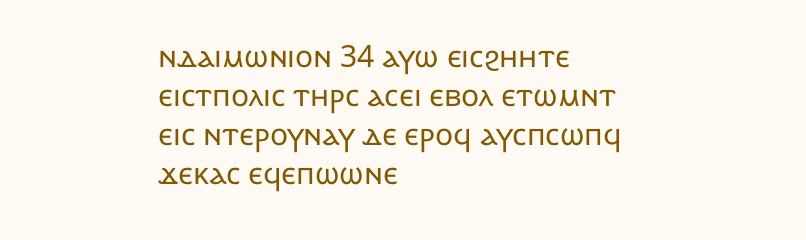ⲛⲇⲁⲓⲙⲱⲛⲓⲟⲛ 34 ⲁⲩⲱ ⲉⲓⲥϩⲏⲏⲧⲉ ⲉⲓⲥⲧⲡⲟⲗⲓⲥ ⲧⲏⲣⲥ ⲁⲥⲉⲓ ⲉⲃⲟⲗ ⲉⲧⲱⲙⲛⲧ ⲉⲓⲥ ⲛⲧⲉⲣⲟⲩⲛⲁⲩ ⲇⲉ ⲉⲣⲟϥ ⲁⲩⲥⲡⲥⲱⲡϥ ϫⲉⲕⲁⲥ ⲉϥⲉⲡⲱⲱⲛⲉ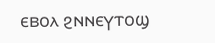ⲉⲃⲟⲗ ϩⲛⲛⲉⲩⲧⲟϣ